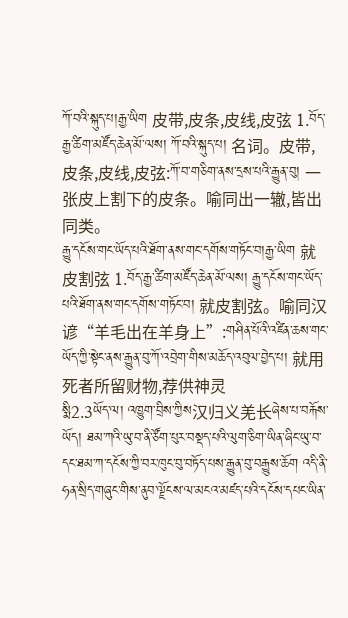ཀོ་བའི་སྐུད་པ།རྒྱ་ཡིག 皮带,皮条,皮线,皮弦 1.བོད་རྒྱ་ཚིག་མཛོད་ཆེན་མོ་ལས། ཀོ་བའི་སྐུད་པ། 名词。皮带,皮条,皮线,皮弦:ཀོ་བ་གཅིག་ནས་དྲས་པའི་རྒྱུན་བུ། 一张皮上割下的皮条。喻同出一辙,皆出同类。
རྒྱུ་དངོས་གང་ཡོད་པའི་ཐོག་ནས་གང་དགོས་གཏོང་བ།རྒྱ་ཡིག 就皮割弦 1.བོད་རྒྱ་ཚིག་མཛོད་ཆེན་མོ་ལས། རྒྱུ་དངོས་གང་ཡོད་པའི་ཐོག་ནས་གང་དགོས་གཏོང་བ། 就皮割弦。喻同汉谚“羊毛出在羊身上”:གཤིན་པོའི་འཛིན་ཆས་གང་ཡོད་ཀྱི་སྟེང་ནས་རྒྱུན་བུ་ཀོ་འབྲེག་གིས་མཆོད་འབུལ་བྱེད་པ། 就用死者所留财物,荐供神灵
སྨི2.3ཡོད་ལ། འཁྱུག་བྲིས་ཀྱིས汉归义羌长ཞེས་པ་བརྐོས་ཡོད། ཐམ་ཀའི་ཡུ་བ་ནི་ཙོག་པུར་བསྡད་པའི་ལུག་ཅིག་ཡིན་ཞིང་ཡུ་བ་དང་ཐམ་ཀ་དངོས་ཀྱི་བར་ཁུང་བུ་བཏོད་པས་རྒྱུན་བུ་བརྒྱུས་ཆོག འདི་ནི་ཧན་སྲིད་གཞུང་གིས་ནུབ་ལྗོངས་ལ་མངའ་མཛད་པའི་དངོས་དཔང་ཡིན་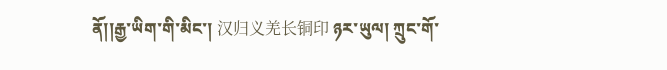ནོ།།རྒྱ་ཡིག་གི་མིང་། 汉归义羌长铜印 ཉར་ཡུལ། ཀྲུང་གོ་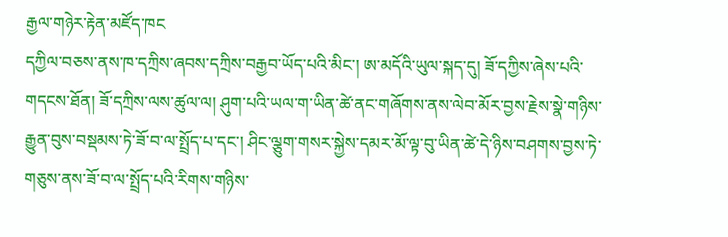རྒྱལ་གཉེར་རྟེན་མཛོད་ཁང
དཀྱིལ་བཅས་ནས་ཁ་དཀྲིས་ཞབས་དཀྲིས་བརྒྱབ་ཡོད་པའི་མིང་། ཨ་མདོའི་ཡུལ་སྐད་དུ། ཟོ་དཀྱིས་ཞེས་པའི་གདངས་ཐོན། ཟོ་དཀྲིས་ལས་ཚུལ་ལ། ཤུག་པའི་ཡལ་ག་ཡིན་ཚེ་ནང་གཞོགས་ནས་ལེབ་མོར་བྱས་རྗེས་སྣེ་གཉིས་རྒྱུན་བུས་བསྡམས་ཏེ་ཟོ་བ་ལ་སྤྲོད་པ་དང་། ཤིང་ལྕུག་གསར་སྐྱེས་དམར་མོ་ལྟ་བུ་ཡིན་ཚེ་དེ་ཉིས་བཤགས་བྱས་ཏེ་གཅུས་ནས་ཟོ་བ་ལ་སྤྲོད་པའི་རིགས་གཉིས་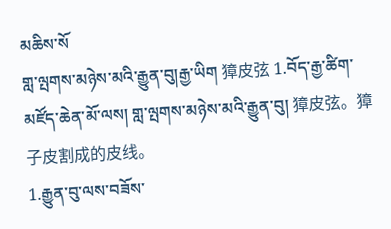མཆིས་སོ
གླ་ལྤགས་མཉེས་མའི་རྒྱུན་བུ།རྒྱ་ཡིག 獐皮弦 1.བོད་རྒྱ་ཚིག་མཛོད་ཆེན་མོ་ལས། གླ་ལྤགས་མཉེས་མའི་རྒྱུན་བུ། 獐皮弦。獐子皮割成的皮线。
1.རྒྱུན་བུ་ལས་བཟོས་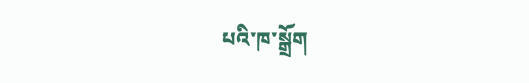པའི་ཁ་སྒྲོག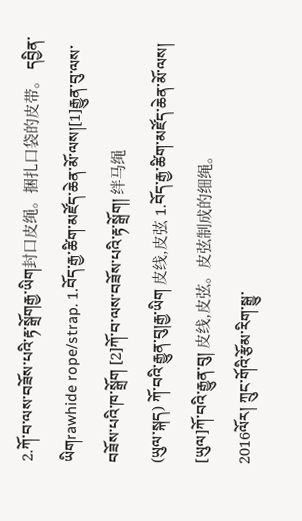2.ཀོ་བ་ལས་བཟོས་པའི་རྟ་སྒྲོགརྒྱ་ཡིག封口皮绳。捆扎口袋的皮带。 དབྱིན་ཡིགrawhide rope/strap. 1.བོད་རྒྱ་ཚིག་མཛོད་ཆེན་མོ་ལས།[1]རྒྱུན་བུ་ལས་བཟོས་པའི་ཁ་སྒྲོག [2]ཀོ་བ་ལས་བཟོས་པའི་རྟ་སྒྲོག། 绊马绳
(ཡུལ་སྐད) ཀོ་བའི་རྒྱུན་བུ།རྒྱ་ཡིག 皮线,皮弦 1.བོད་རྒྱ་ཚིག་མཛོད་ཆེན་མོ་ལས། [ཡུལ]ཀོ་བའི་རྒྱུན་བུ། 皮线,皮弦。皮弦制成的细绳。
2016ལོར། ཀྲུང་གོའི་རྩོམ་རིག་སྒྱུ་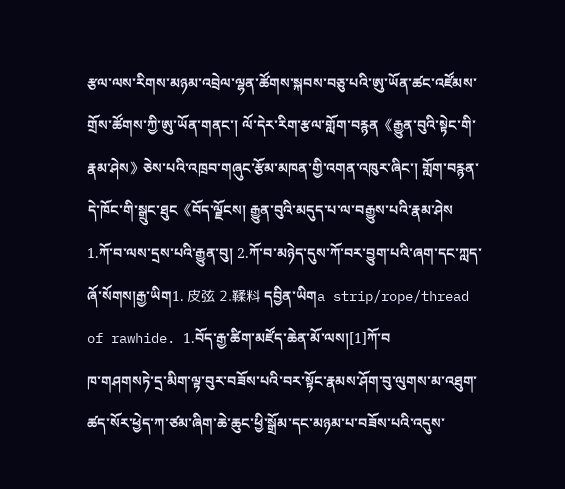རྩལ་ལས་རིགས་མཉམ་འབྲེལ་ལྷན་ཚོགས་སྐབས་བཅུ་པའི་ཨུ་ཡོན་ཚང་འཛོམས་གྲོས་ཚོགས་ཀྱི་ཨུ་ཡོན་གནང་། ལོ་དེར་རིག་རྩལ་གློག་བརྙན《རྒྱུན་བུའི་སྟེང་གི་རྣམ་ཤེས》ཅེས་པའི་འཁྲབ་གཞུང་རྩོམ་མཁན་གྱི་འགན་འཁུར་ཞིང་། གློག་བརྙན་དེ་ཁོང་གི་སྒྲུང་ཐུང《བོད་ལྗོངས། རྒྱུན་བུའི་མདུད་པ་ལ་བརྒྱུས་པའི་རྣམ་ཤེས
1.ཀོ་བ་ལས་དྲས་པའི་རྒྱུན་བུ། 2.ཀོ་བ་མཉེད་དུས་ཀོ་བར་བྱུག་པའི་ཞག་དང་ཀླད་ཞོ་སོགས།རྒྱ་ཡིག1. 皮弦 2.鞣料 དབྱིན་ཡིགa strip/rope/thread of rawhide. 1.བོད་རྒྱ་ཚིག་མཛོད་ཆེན་མོ་ལས།[1]ཀོ་བ
ཁ་གཤགསཏེ་དྲ་མིག་ལྟ་བུར་བཟོས་པའི་བར་སྟོང་རྣམས་ཤོག་བུ་ལུགས་མ་འཐུག་ཚད་སོར་ཕྱེད་ཀ་ཙམ་ཞིག་ཆེ་ཆུང་ཕྱི་སྒྲོམ་དང་མཉམ་པ་བཟོས་པའི་འདུས་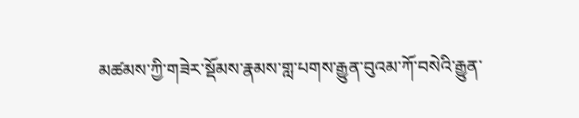མཚམས་ཀྱི་གཟེར་སྡོམས་རྣམས་གླ་པགས་རྒྱུན་བུའམ་ཀོ་བསེའི་རྒྱུན་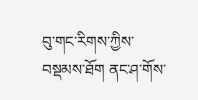བུ་གང་རིགས་ཀྱིས་བསྡམས་ཐོག ནང་ཤ་གོས་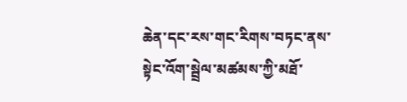ཆེན་དང་རས་གང་རིགས་བཏང་ནས་སྟེང་འོག་སྦྲེལ་མཚམས་ཀྱི་མཐོ་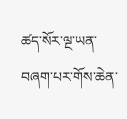ཚད་སོར་ལྔ་ཡན་བཞག་པར་གོས་ཆེན་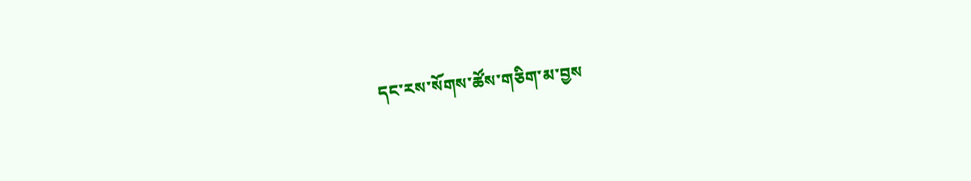དང་རས་སོགས་ཚོས་གཅིག་མ་བྱས